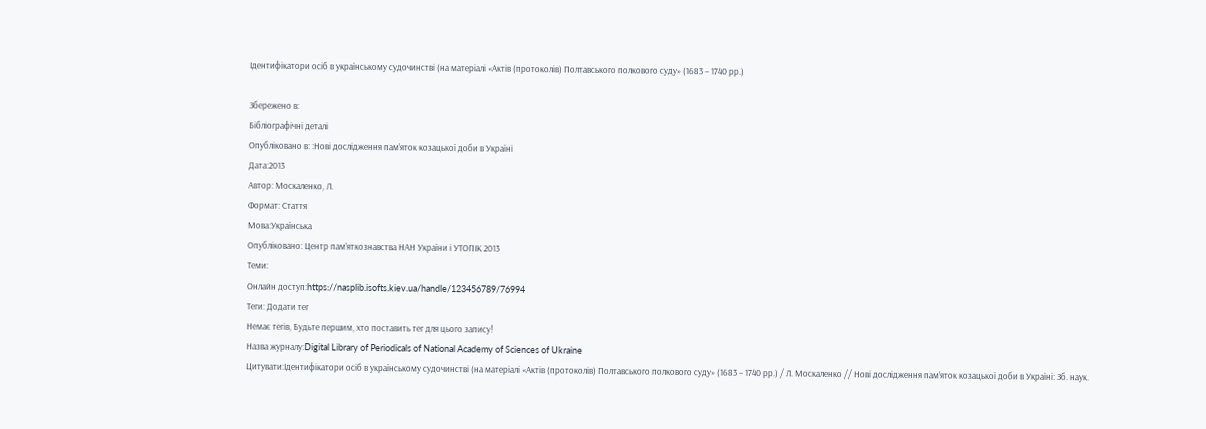Ідентифікатори осіб в українському судочинстві (на матеріалі «Актів (протоколів) Полтавського полкового суду» (1683 – 1740 рр.)

Збережено в:
Бібліографічні деталі
Опубліковано в: :Нові дослідження пам’яток козацької доби в Україні
Дата:2013
Автор: Москаленко, Л.
Формат: Стаття
Мова:Українська
Опубліковано: Центр пам’яткознавства НАН України і УТОПІК 2013
Теми:
Онлайн доступ:https://nasplib.isofts.kiev.ua/handle/123456789/76994
Теги: Додати тег
Немає тегів, Будьте першим, хто поставить тег для цього запису!
Назва журналу:Digital Library of Periodicals of National Academy of Sciences of Ukraine
Цитувати:Ідентифікатори осіб в українському судочинстві (на матеріалі «Актів (протоколів) Полтавського полкового суду» (1683 – 1740 рр.) / Л. Москаленко // Нові дослідження пам’яток козацької доби в Україні: Зб. наук.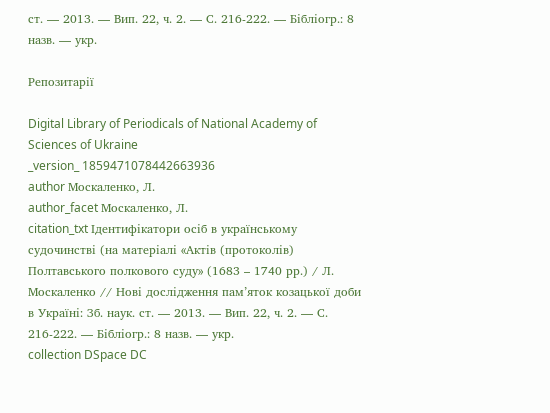ст. — 2013. — Вип. 22, ч. 2. — С. 216-222. — Бібліогр.: 8 назв. — укр.

Репозитарії

Digital Library of Periodicals of National Academy of Sciences of Ukraine
_version_ 1859471078442663936
author Москаленко, Л.
author_facet Москаленко, Л.
citation_txt Ідентифікатори осіб в українському судочинстві (на матеріалі «Актів (протоколів) Полтавського полкового суду» (1683 – 1740 рр.) / Л. Москаленко // Нові дослідження пам’яток козацької доби в Україні: Зб. наук. ст. — 2013. — Вип. 22, ч. 2. — С. 216-222. — Бібліогр.: 8 назв. — укр.
collection DSpace DC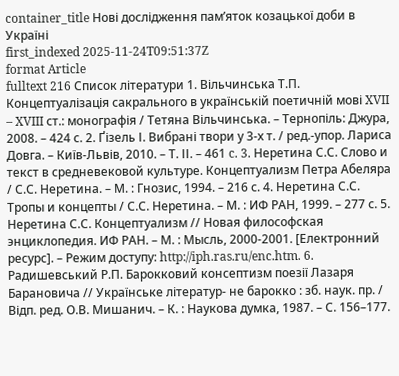container_title Нові дослідження пам’яток козацької доби в Україні
first_indexed 2025-11-24T09:51:37Z
format Article
fulltext 216 Список літератури 1. Вільчинська Т.П. Концептуалізація сакрального в українській поетичній мові XVII – XVIII ст.: монографія / Тетяна Вільчинська. – Тернопіль: Джура, 2008. – 424 с. 2. Ґізель І. Вибрані твори у 3-х т. / ред.-упор. Лариса Довга. – Київ-Львів, 2010. – Т. ІІ. – 461 c. 3. Неретина С.С. Слово и текст в средневековой культуре. Концептуализм Петра Абеляра / С.С. Неретина. – М. : Гнозис, 1994. – 216 с. 4. Неретина С.С. Тропы и концепты / С.С. Неретина. – М. : ИФ РАН, 1999. – 277 с. 5. Неретина С.С. Концептуализм // Новая философская энциклопедия. ИФ РАН. – М. : Мысль, 2000-2001. [Електронний ресурс]. – Режим доступу: http://iph.ras.ru/enc.htm. 6. Радишевський Р.П. Барокковий консептизм поезії Лазаря Барановича // Українське літератур- не барокко : зб. наук. пр. / Відп. ред. О.В. Мишанич. – К. : Наукова думка, 1987. – С. 156–177.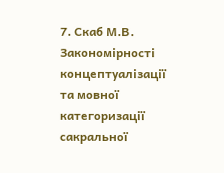7. Скаб М.В. Закономірності концептуалізації та мовної категоризації сакральної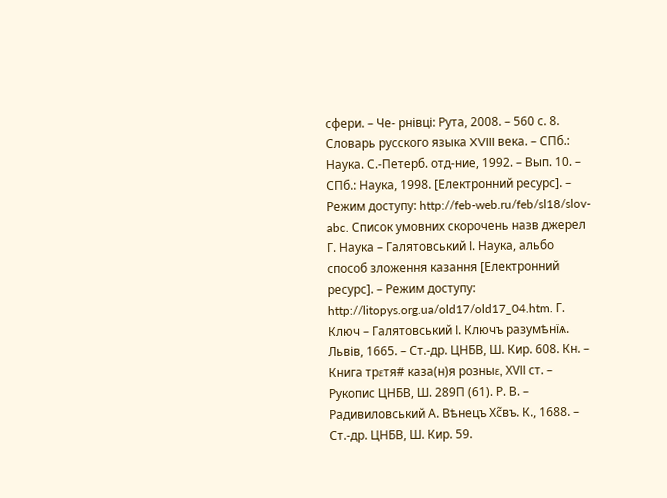сфери. – Че- рнівці: Рута, 2008. – 560 с. 8. Словарь русского языка XVIII века. – СПб.: Наука. С.-Петерб. отд-ние, 1992. – Вып. 10. – СПб.: Наука, 1998. [Електронний ресурс]. – Режим доступу: http://feb-web.ru/feb/sl18/slov-abc. Список умовних скорочень назв джерел Г. Наука – Галятовський І. Наука, альбо способ зложення казання [Електронний ресурс]. – Режим доступу: http://litopys.org.ua/old17/old17_04.htm. Г. Ключ – Галятовський І. Ключъ разумѣнїѧ. Львів, 1665. – Ст.-др. ЦНБВ, Ш. Кир. 608. Кн. – Книга трεтя# каза(н)я розныε, ХVІІ ст. – Рукопис ЦНБВ, Ш. 289П (61). Р. В. – Радивиловський А. Вѣнецъ Хс̃въ. К., 1688. – Ст.-др. ЦНБВ, Ш. Кир. 59.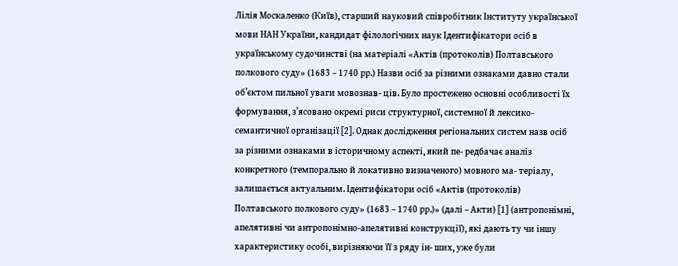Лілія Москаленко (Київ), старший науковий співробітник Інституту української мови НАН України, кандидат філологічних наук Ідентифікатори осіб в українському судочинстві (на матеріалі «Актів (протоколів) Полтавського полкового суду» (1683 – 1740 рр.) Назви осіб за різними ознаками давно стали об’єктом пильної уваги мовознав- ців. Було простежено основні особливості їх формування, з’ясовано окремі риси структурної, системної й лексико-семантичної організації [2]. Однак дослідження регіональних систем назв осіб за різними ознаками в історичному аспекті, який пе- редбачає аналіз конкретного (темпорально й локативно визначеного) мовного ма- теріалу, залишається актуальним. Ідентифікатори осіб «Актів (протоколів) Полтавського полкового суду» (1683 – 1740 рр.)» (далі – Акти) [1] (антропонімні, апелятивні чи антропонімно-апелятивні конструкції), які дають ту чи іншу характеристику особі, вирізняючи її з ряду ін- ших, уже були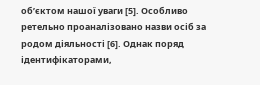об’єктом нашої уваги [5]. Особливо ретельно проаналізовано назви осіб за родом діяльності [6]. Однак поряд ідентифікаторами,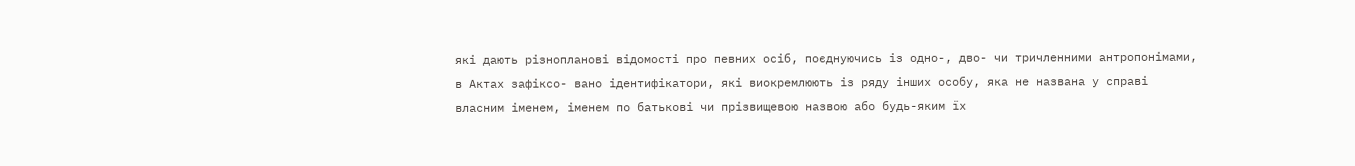які дають різнопланові відомості про певних осіб, поєднуючись із одно-, дво- чи тричленними антропонімами, в Актах зафіксо- вано ідентифікатори, які виокремлюють із ряду інших особу, яка не названа у справі власним іменем, іменем по батькові чи прізвищевою назвою або будь-яким їх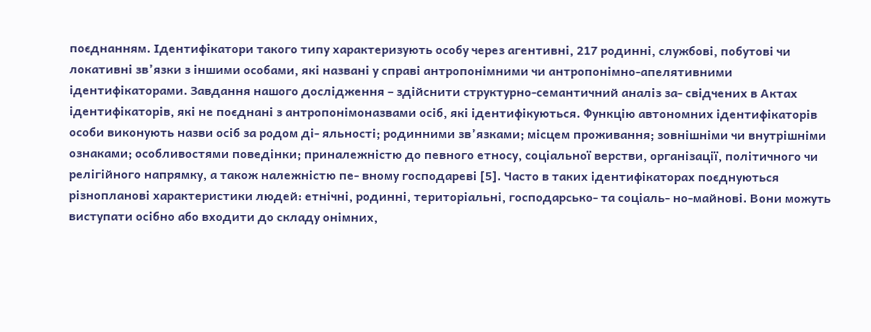поєднанням. Ідентифікатори такого типу характеризують особу через агентивні, 217 родинні, службові, побутові чи локативні зв’язки з іншими особами, які названі у справі антропонімними чи антропонімно-апелятивними ідентифікаторами. Завдання нашого дослідження – здійснити структурно-семантичний аналіз за- свідчених в Актах ідентифікаторів, які не поєднані з антропонімоназвами осіб, які ідентифікуються. Функцію автономних ідентифікаторів особи виконують назви осіб за родом ді- яльності; родинними зв’язками; місцем проживання; зовнішніми чи внутрішніми ознаками; особливостями поведінки; приналежністю до певного етносу, соціальної верстви, організації, політичного чи релігійного напрямку, а також належністю пе- вному господареві [5]. Часто в таких ідентифікаторах поєднуються різнопланові характеристики людей: етнічні, родинні, територіальні, господарсько- та соціаль- но-майнові. Вони можуть виступати осібно або входити до складу онімних,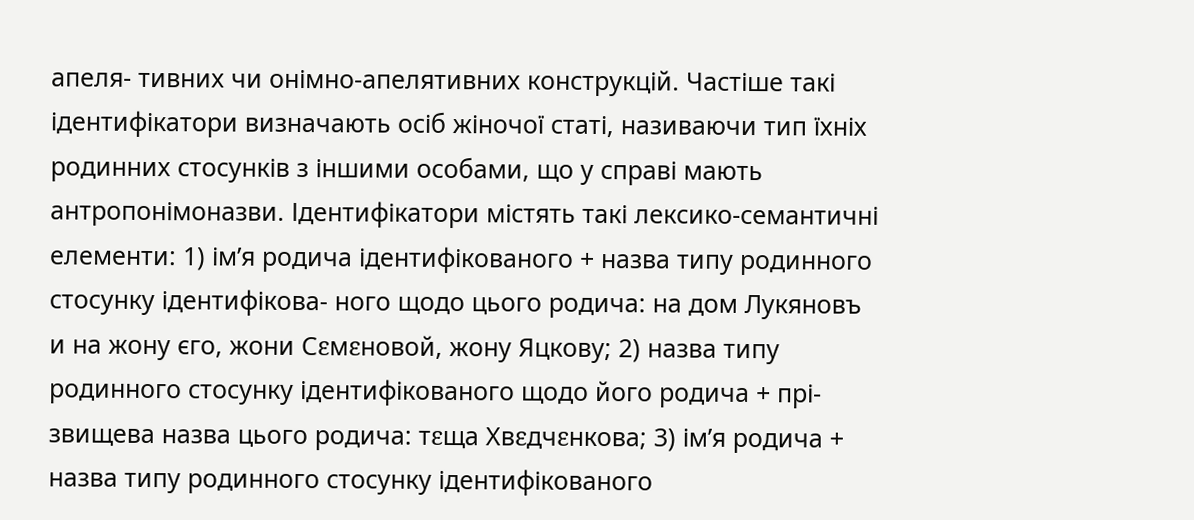апеля- тивних чи онімно-апелятивних конструкцій. Частіше такі ідентифікатори визначають осіб жіночої статі, називаючи тип їхніх родинних стосунків з іншими особами, що у справі мають антропонімоназви. Ідентифікатори містять такі лексико-семантичні елементи: 1) ім’я родича ідентифікованого + назва типу родинного стосунку ідентифікова- ного щодо цього родича: на дом Лукяновъ и на жону єго, жони Сεмεновой, жону Яцкову; 2) назва типу родинного стосунку ідентифікованого щодо його родича + прі- звищева назва цього родича: тεща Хвεдчεнкова; 3) ім’я родича + назва типу родинного стосунку ідентифікованого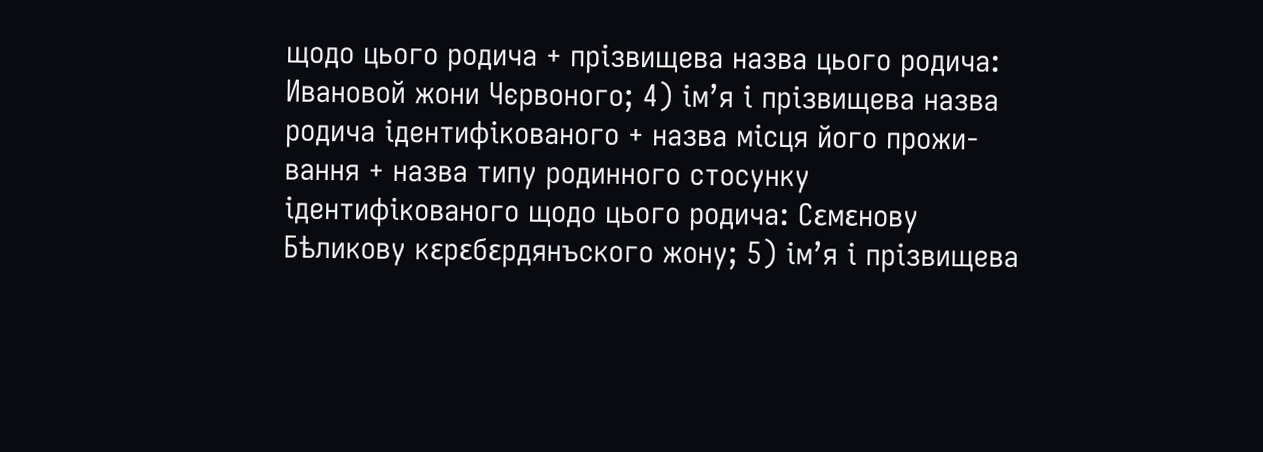щодо цього родича + прізвищева назва цього родича: Ивановой жони Чєрвоного; 4) ім’я і прізвищева назва родича ідентифікованого + назва місця його прожи- вання + назва типу родинного стосунку ідентифікованого щодо цього родича: Сεмεнову Бѣликову кεрεбεрдянъского жону; 5) ім’я і прізвищева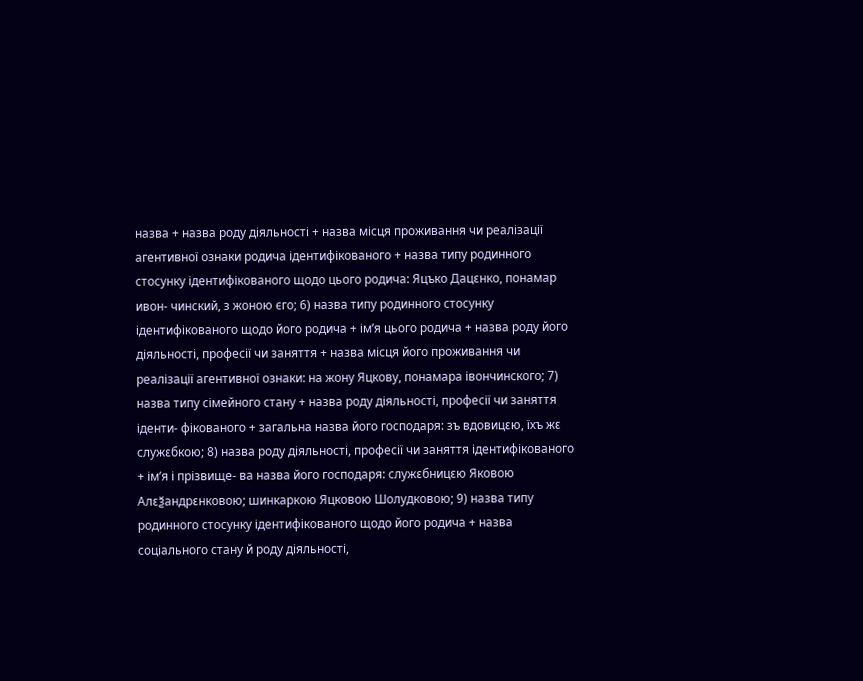назва + назва роду діяльності + назва місця проживання чи реалізації агентивної ознаки родича ідентифікованого + назва типу родинного стосунку ідентифікованого щодо цього родича: Яцъко Дацεнко, понамар ивон- чинский, з жоною єго; 6) назва типу родинного стосунку ідентифікованого щодо його родича + ім’я цього родича + назва роду його діяльності, професії чи заняття + назва місця його проживання чи реалізації агентивної ознаки: на жону Яцкову, понамара івончинского; 7) назва типу сімейного стану + назва роду діяльності, професії чи заняття іденти- фікованого + загальна назва його господаря: зъ вдовицεю, їхъ жε служεбкою; 8) назва роду діяльності, професії чи заняття ідентифікованого + ім’я і прізвище- ва назва його господаря: служεбницεю Яковою Алεѯандрεнковою; шинкаркою Яцковою Шолудковою; 9) назва типу родинного стосунку ідентифікованого щодо його родича + назва соціального стану й роду діяльності,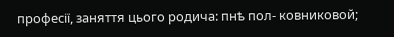професії, заняття цього родича: пнѣ пол- ковниковой;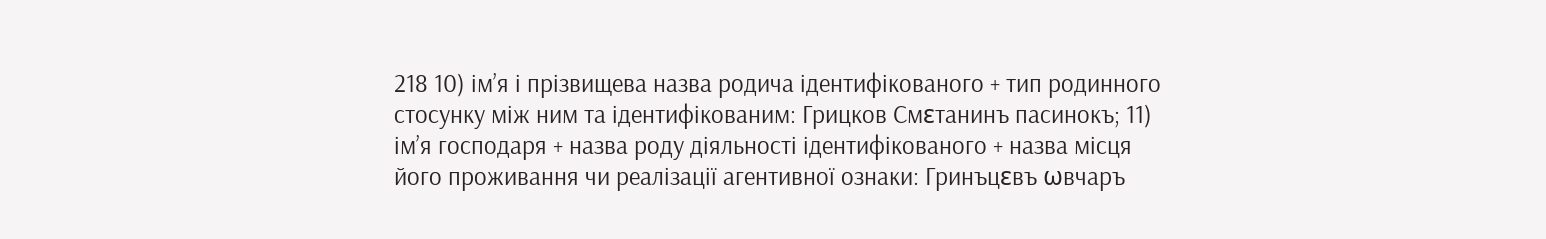218 10) ім’я і прізвищева назва родича ідентифікованого + тип родинного стосунку між ним та ідентифікованим: Грицков Смεтанинъ пасинокъ; 11) ім’я господаря + назва роду діяльності ідентифікованого + назва місця його проживання чи реалізації агентивної ознаки: Гринъцεвъ ωвчаръ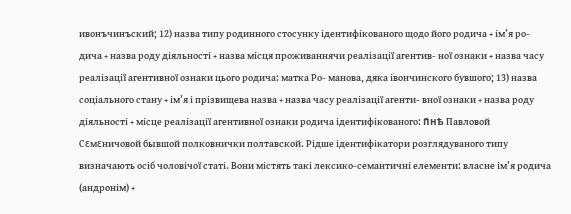ивонъчинъский; 12) назва типу родинного стосунку ідентифікованого щодо його родича + ім’я ро- дича + назва роду діяльності + назва місця проживаннячи реалізації агентив- ної ознаки + назва часу реалізації агентивної ознаки цього родича: матка Ро- манова, дяка івончинского бувшого; 13) назва соціального стану + ім’я і прізвищева назва + назва часу реалізації агенти- вної ознаки + назва роду діяльності + місце реалізації агентивної ознаки родича ідентифікованого: п҃нѣ Павловой Сεмεничовой бывшой полковнички полтавской. Рідше ідентифікатори розглядуваного типу визначають осіб чоловічої статі. Вони містять такі лексико-семантичні елементи: власне ім’я родича (андронім) +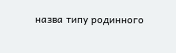назва типу родинного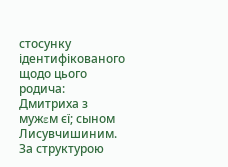стосунку ідентифікованого щодо цього родича: Дмитриха з мужεм єї; сыном Лисувчишиним. За структурою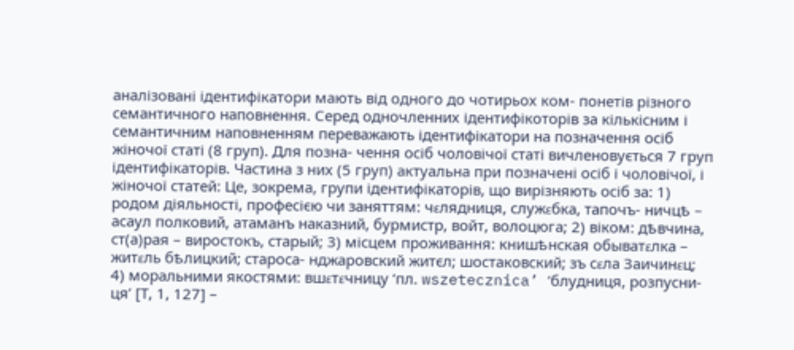аналізовані ідентифікатори мають від одного до чотирьох ком- понетів різного семантичного наповнення. Серед одночленних ідентифікоторів за кількісним і семантичним наповненням переважають ідентифікатори на позначення осіб жіночої статі (8 груп). Для позна- чення осіб чоловічої статі вичленовується 7 груп ідентифікаторів. Частина з них (5 груп) актуальна при позначені осіб і чоловічої, і жіночої статей: Це, зокрема, групи ідентифікаторів, що вирізняють осіб за: 1) родом діяльності, професією чи заняттям: чεлядниця, служεбка, тапочъ- ничцѣ – асаул полковий, атаманъ наказний, бурмистр, войт, волоцюга; 2) віком: дѣвчина, ст(а)рая – виростокъ, старый; 3) місцем проживання: книшѣнская обыватεлка – житεль бѣлицкий; староса- нджаровский житєл; шостаковский; зъ сεла Заичинεц; 4) моральними якостями: вшεтεчницу ‘пл. wszetecznica’ ‘блудниця, розпусни- ця’ [Т, 1, 127] –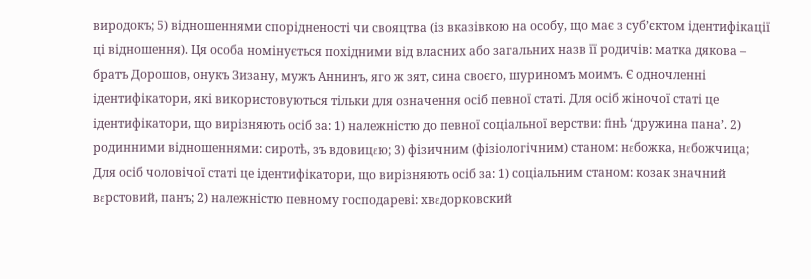виродокъ; 5) відношеннями спорідненості чи свояцтва (із вказівкою на особу, що має з суб’єктом ідентифікації ці відношення). Ця особа номінується похідними від власних або загальних назв її родичів: матка дякова – братъ Дорошов, онукъ Зизану, мужъ Аннинъ, яго ж зят, сина своєго, шуриномъ моимъ. Є одночленні ідентифікатори, які використовуються тільки для означення осіб певної статі. Для осіб жіночої статі це ідентифікатори, що вирізняють осіб за: 1) належністю до певної соціальної верстви: п҃нѣ ‘дружина пана’. 2) родинними відношеннями: сиротѣ, зъ вдовицεю; 3) фізичним (фізіологічним) станом: нεбожка, нεбожчица; Для осіб чоловічої статі це ідентифікатори, що вирізняють осіб за: 1) соціальним станом: козак значний вεрстовий, панъ; 2) належністю певному господареві: хвεдорковский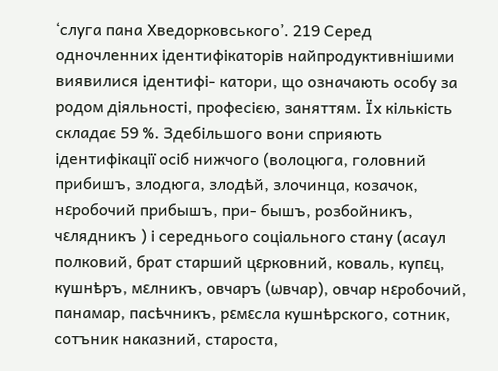‘слуга пана Хведорковського’. 219 Серед одночленних ідентифікаторів найпродуктивнішими виявилися ідентифі- катори, що означають особу за родом діяльності, професією, заняттям. Їх кількість складає 59 %. Здебільшого вони сприяють ідентифікації осіб нижчого (волоцюга, головний прибишъ, злодюга, злодѣй, злочинца, козачок, нεробочий прибышъ, при- бышъ, розбойникъ, чεлядникъ ) і середнього соціального стану (асаул полковий, брат старший цεрковний, коваль, купεц, кушнѣръ, мεлникъ, овчаръ (ωвчар), овчар нεробочий, панамар, пасѣчникъ, рεмεсла кушнѣрского, сотник, сотъник наказний, староста,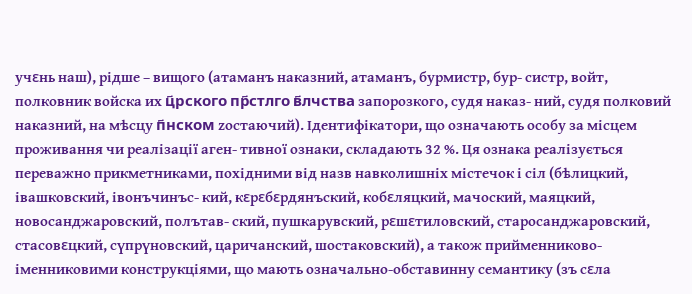учεнь наш), рідше – вищого (атаманъ наказний, атаманъ, бурмистр, бур- систр, войт, полковник войска их ц҃рского пр҃стлго в҃лчства запорозкого, судя наказ- ний, судя полковий наказний, на мѣсцу п҃нском zостаючий). Ідентифікатори, що означають особу за місцем проживання чи реалізації аген- тивної ознаки, складають 32 %. Ця ознака реалізується переважно прикметниками, похідними від назв навколишніх містечок і сіл (бѣлицкий, івашковский, івонъчинъс- кий, кεрεбεрдянъский, кобεляцкий, мачоский, маяцкий, новосанджаровский, полътав- ский, пушкарувский, рεшεтиловский, старосанджаровский, стасовεцкий, сүпрүновский, царичанский, шостаковский), а також прийменниково-іменниковими конструкціями, що мають означально-обставинну семантику (зъ сεла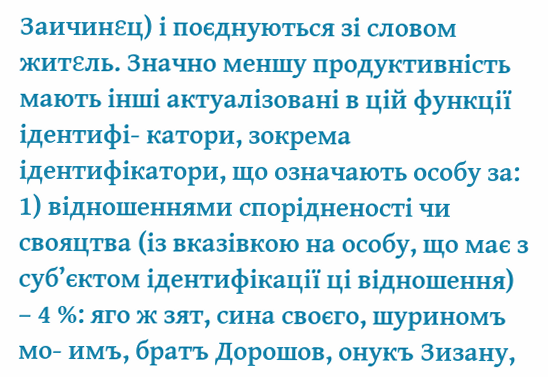Заичинεц) і поєднуються зі словом житεль. Значно меншу продуктивність мають інші актуалізовані в цій функції ідентифі- катори, зокрема ідентифікатори, що означають особу за: 1) відношеннями спорідненості чи свояцтва (із вказівкою на особу, що має з суб’єктом ідентифікації ці відношення) – 4 %: яго ж зят, сина своєго, шуриномъ мо- имъ, братъ Дорошов, онукъ Зизану,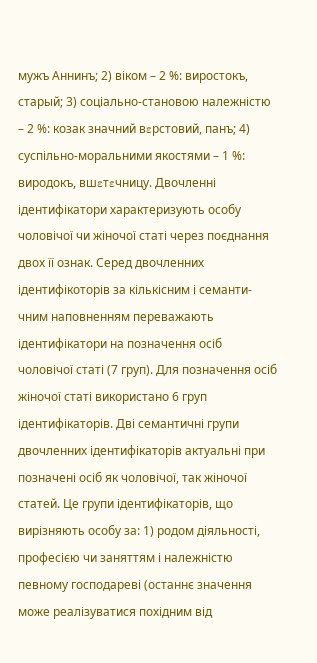мужъ Аннинъ; 2) віком – 2 %: виростокъ, старый; 3) соціально-становою належністю – 2 %: козак значний вεрстовий, панъ; 4) суспільно-моральними якостями – 1 %: виродокъ, вшεтεчницу. Двочленні ідентифікатори характеризують особу чоловічої чи жіночої статі через поєднання двох її ознак. Серед двочленних ідентифікоторів за кількісним і семанти- чним наповненням переважають ідентифікатори на позначення осіб чоловічої статі (7 груп). Для позначення осіб жіночої статі використано 6 груп ідентифікаторів. Дві семантичні групи двочленних ідентифікаторів актуальні при позначені осіб як чоловічої, так жіночої статей. Це групи ідентифікаторів, що вирізняють особу за: 1) родом діяльності, професією чи заняттям і належністю певному господареві (останнє значення може реалізуватися похідним від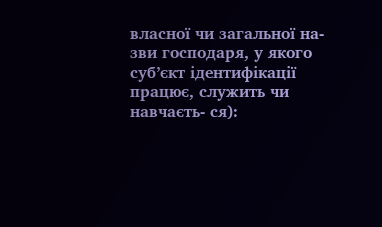власної чи загальної на- зви господаря, у якого суб’єкт ідентифікації працює, служить чи навчаєть- ся):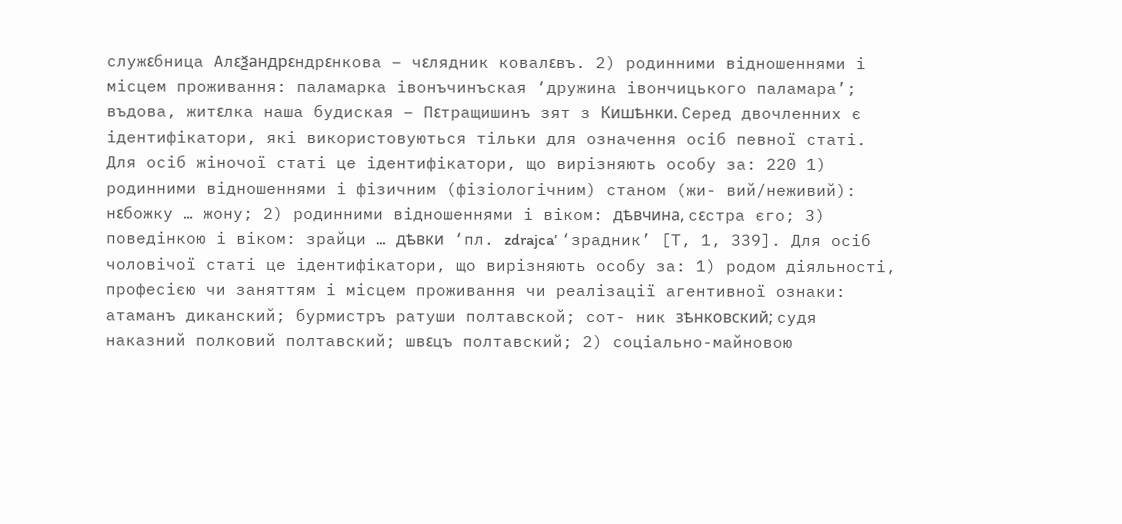служεбница Алεѯандрεндрεнкова – чεлядник ковалεвъ. 2) родинними відношеннями і місцем проживання: паламарка івонъчинъская ‘дружина івончицького паламара’; въдова, житεлка наша будиская – Пεтращишинъ зят з Кишѣнки. Серед двочленних є ідентифікатори, які використовуються тільки для означення осіб певної статі. Для осіб жіночої статі це ідентифікатори, що вирізняють особу за: 220 1) родинними відношеннями і фізичним (фізіологічним) станом (жи- вий/неживий): нεбожку … жону; 2) родинними відношеннями і віком: дѣвчина, сεстра єго; 3) поведінкою і віком: зрайци … дѣвки ‘пл. zdrajca’ ‘зрадник’ [Т, 1, 339]. Для осіб чоловічої статі це ідентифікатори, що вирізняють особу за: 1) родом діяльності, професією чи заняттям і місцем проживання чи реалізації агентивної ознаки: атаманъ диканский; бурмистръ ратуши полтавской; сот- ник зѣнковский; судя наказний полковий полтавский; швεцъ полтавский; 2) соціально-майновою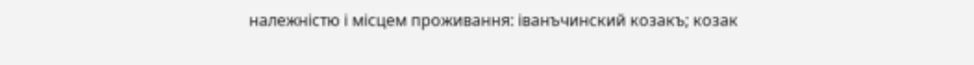належністю і місцем проживання: іванъчинский козакъ; козак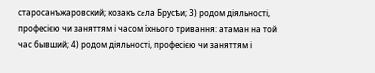старосанъжаровский; козакъ сεла Брусѣи; 3) родом діяльності, професією чи заняттям і часом їхнього тривання: атаман на той час бывший; 4) родом діяльності, професією чи заняттям і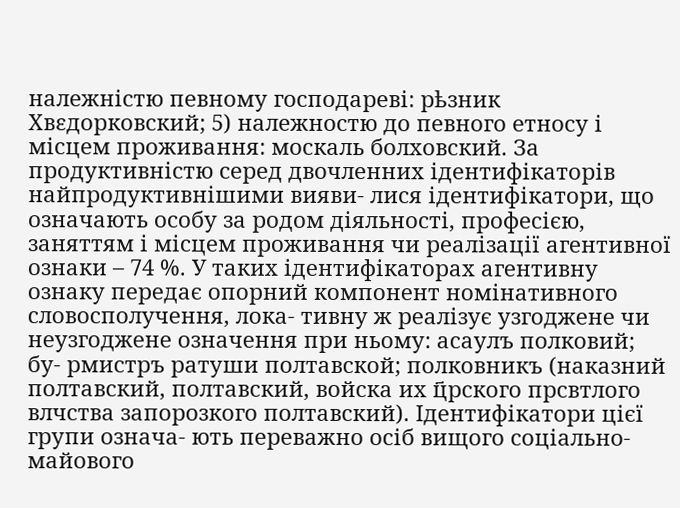належністю певному господареві: рѣзник Хвεдорковский; 5) належностю до певного етносу і місцем проживання: москаль болховский. За продуктивністю серед двочленних ідентифікаторів найпродуктивнішими вияви- лися ідентифікатори, що означають особу за родом діяльності, професією, заняттям і місцем проживання чи реалізації агентивної ознаки – 74 %. У таких ідентифікаторах агентивну ознаку передає опорний компонент номінативного словосполучення, лока- тивну ж реалізує узгоджене чи неузгоджене означення при ньому: асаулъ полковий; бу- рмистръ ратуши полтавской; полковникъ (наказний полтавский, полтавский, войска их ц҃рского прсвтлого влчства запорозкого полтавский). Ідентифікатори цієї групи означа- ють переважно осіб вищого соціально-майового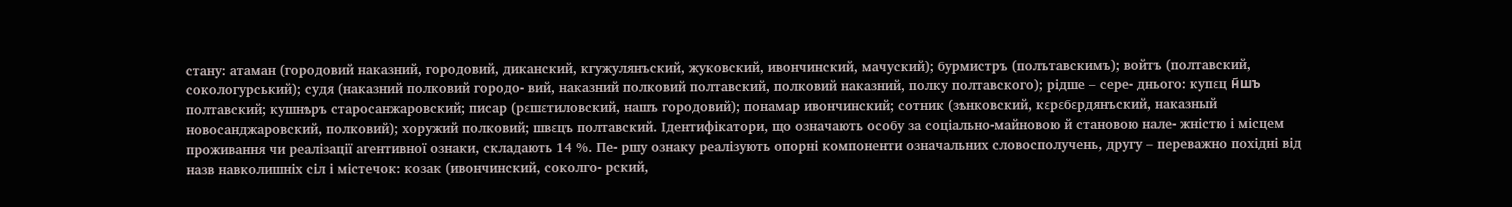стану: атаман (городовий наказний, городовий, диканский, кгужулянъский, жуковский, ивончинский, мачуский); бурмистръ (полътавскимъ); войтъ (полтавский, сокологурський); судя (наказний полковий городо- вий, наказний полковий полтавский, полковий наказний, полку полтавского); рідше – сере- днього: купεц н҃шъ полтавский; кушнѣръ старосанжаровский; писар (рεшεтиловский, нашъ городовий); понамар ивончинский; сотник (зѣнковский, кεрεбεрдянъский, наказный новосанджаровский, полковий); хоружий полковий; швεцъ полтавский. Ідентифікатори, що означають особу за соціально-майновою й становою нале- жністю і місцем проживання чи реалізації агентивної ознаки, складають 14 %. Пе- ршу ознаку реалізують опорні компоненти означальних словосполучень, другу – переважно похідні від назв навколишніх сіл і містечок: козак (ивончинский, соколго- рский,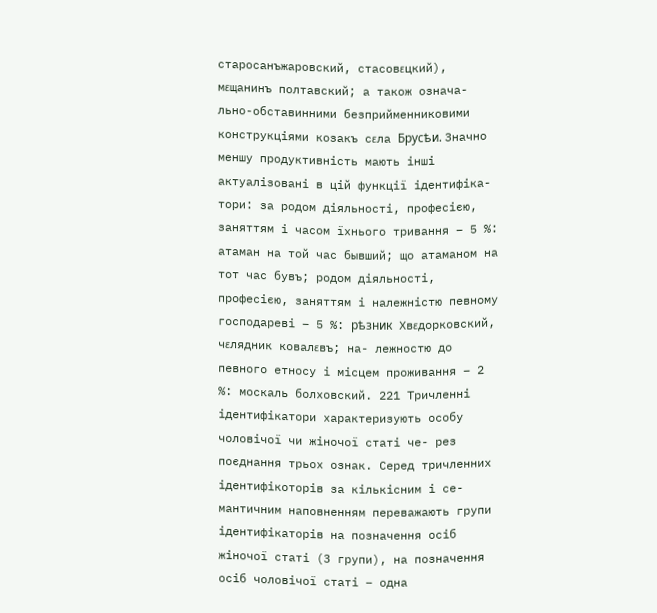старосанъжаровский, стасовεцкий), мεщанинъ полтавский; а також означа- льно-обставинними безприйменниковими конструкціями козакъ сεла Брусѣи. Значно меншу продуктивність мають інші актуалізовані в цій функції ідентифіка- тори: за родом діяльності, професією, заняттям і часом їхнього тривання – 5 %: атаман на той час бывший; що атаманом на тот час бувъ; родом діяльності, професією, заняттям і належністю певному господареві – 5 %: рѣзник Хвεдорковский, чεлядник ковалεвъ; на- лежностю до певного етносу і місцем проживання – 2 %: москаль болховский. 221 Тричленні ідентифікатори характеризують особу чоловічої чи жіночої статі че- рез поєднання трьох ознак. Серед тричленних ідентифікоторів за кількісним і се- мантичним наповненням переважають групи ідентифікаторів на позначення осіб жіночої статі (3 групи), на позначення осіб чоловічої статі – одна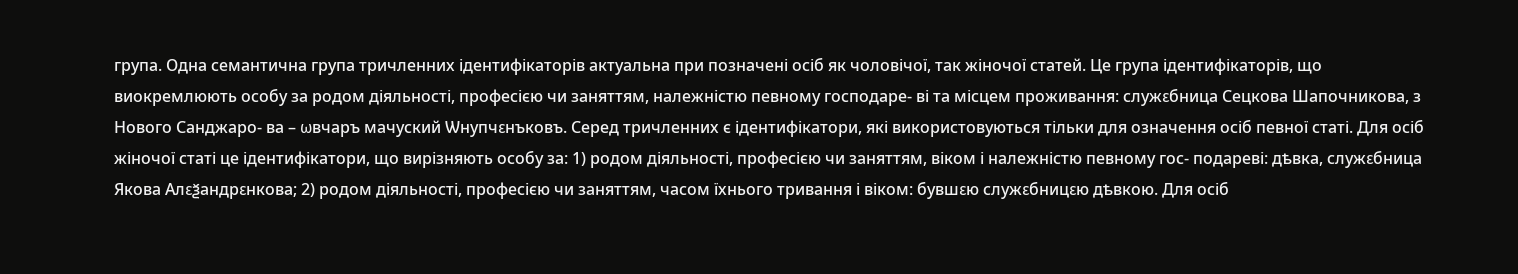група. Одна семантична група тричленних ідентифікаторів актуальна при позначені осіб як чоловічої, так жіночої статей. Це група ідентифікаторів, що виокремлюють особу за родом діяльності, професією чи заняттям, належністю певному господаре- ві та місцем проживання: служεбница Сецкова Шапочникова, з Нового Санджаро- ва – ωвчаръ мачуский Ѡнупчεнъковъ. Серед тричленних є ідентифікатори, які використовуються тільки для означення осіб певної статі. Для осіб жіночої статі це ідентифікатори, що вирізняють особу за: 1) родом діяльності, професією чи заняттям, віком і належністю певному гос- подареві: дѣвка, служεбница Якова Алεѯандрεнкова; 2) родом діяльності, професією чи заняттям, часом їхнього тривання і віком: бувшεю служεбницεю дѣвкою. Для осіб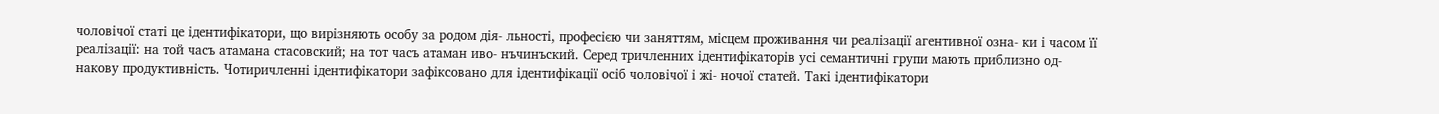чоловічої статі це ідентифікатори, що вирізняють особу за родом дія- льності, професією чи заняттям, місцем проживання чи реалізації агентивної озна- ки і часом її реалізації: на той часъ атамана стасовский; на тот часъ атаман иво- нъчинъский. Серед тричленних ідентифікаторів усі семантичні групи мають приблизно од- накову продуктивність. Чотиричленні ідентифікатори зафіксовано для ідентифікації осіб чоловічої і жі- ночої статей. Такі ідентифікатори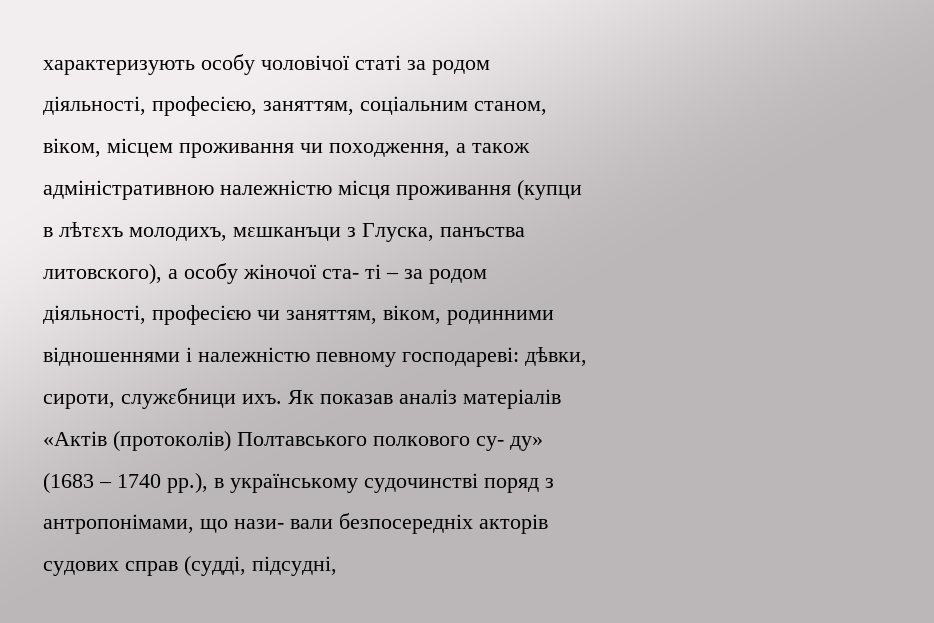характеризують особу чоловічої статі за родом діяльності, професією, заняттям, соціальним станом, віком, місцем проживання чи походження, а також адміністративною належністю місця проживання (купци в лѣтεхъ молодихъ, мεшканъци з Глуска, панъства литовского), а особу жіночої ста- ті – за родом діяльності, професією чи заняттям, віком, родинними відношеннями і належністю певному господареві: дѣвки, сироти, служεбници ихъ. Як показав аналіз матеріалів «Актів (протоколів) Полтавського полкового су- ду» (1683 – 1740 рр.), в українському судочинстві поряд з антропонімами, що нази- вали безпосередніх акторів судових справ (судді, підсудні,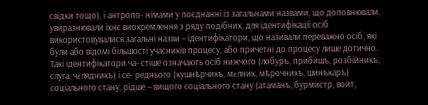свідки тощо), і антропо- німами у поєднанні із загальнами назвами, що доповнювали, увиразнювали їхнє виокремлення з ряду подібних, для ідентифікації осіб використовувалися загальні назви – ідентифікатори, що називали переважно осіб, які були або відомі більшості учасників процесу, або причетні до процесу лише дотично. Такі ідентифікатори ча- стіше означають осіб нижчого (лобуръ, прибишъ, розбійникъ, слуга, чεлядникъ) і се- реднього (кушнѣрчикъ, мεлник, мѣрочникъ, шинъкаръ) соціального стану, рідше – вищого соціального стану (атаманъ, бурмистр, войт,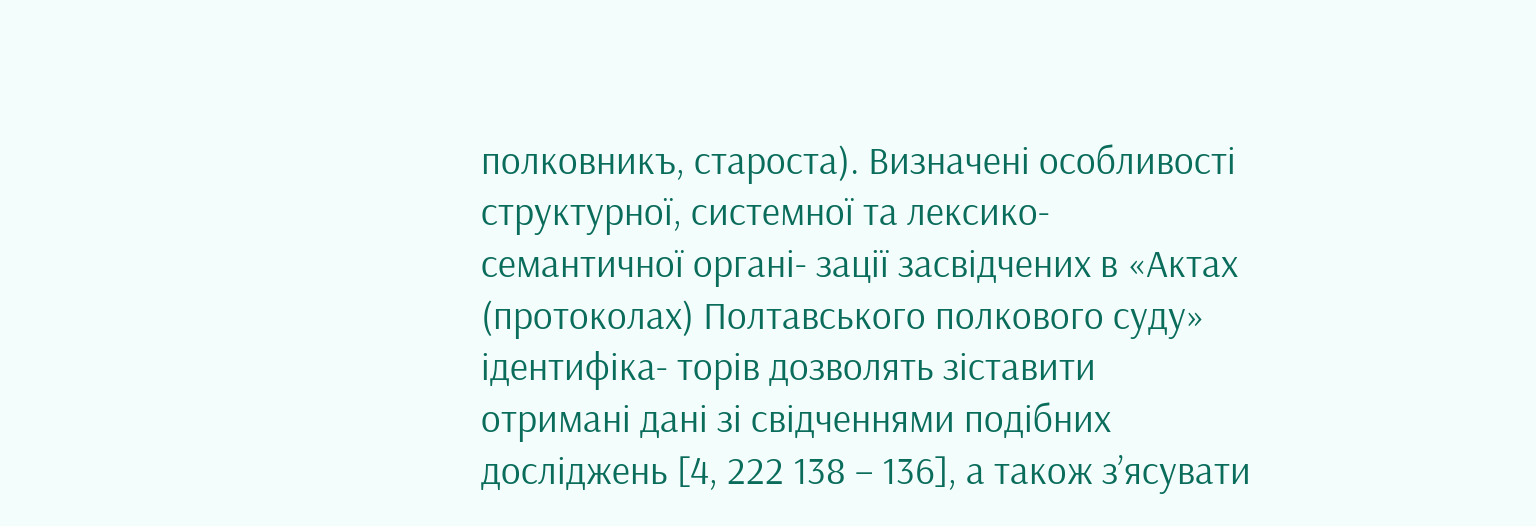полковникъ, староста). Визначені особливості структурної, системної та лексико-семантичної органі- зації засвідчених в «Актах (протоколах) Полтавського полкового суду» ідентифіка- торів дозволять зіставити отримані дані зі свідченнями подібних досліджень [4, 222 138 – 136], а також з’ясувати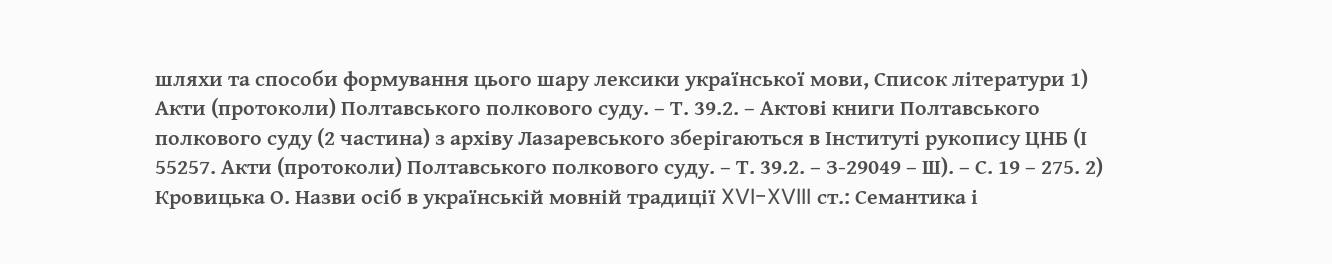шляхи та способи формування цього шару лексики української мови, Список літератури 1) Акти (протоколи) Полтавського полкового суду. – Т. 39.2. – Актові книги Полтавського полкового суду (2 частина) з архіву Лазаревського зберігаються в Інституті рукопису ЦНБ (І 55257. Акти (протоколи) Полтавського полкового суду. – Т. 39.2. – З-29049 – Ш). – С. 19 – 275. 2) Кровицька О. Назви осіб в українській мовній традиції XVI-XVIII ст.: Семантика і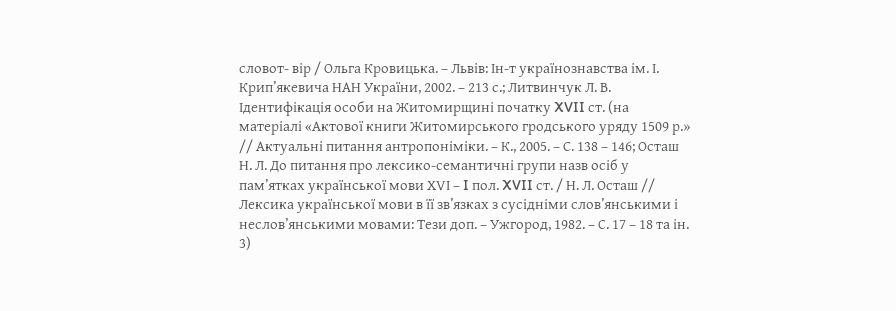словот- вір / Ольга Кровицька. – Львів: Ін-т українознавства ім. І. Крип’якевича НАН України, 2002. – 213 с.; Литвинчук Л. В. Ідентифікація особи на Житомирщині початку XVII ст. (на матеріалі «Актової книги Житомирського гродського уряду 1509 р.» // Актуальні питання антропоніміки. – К., 2005. – С. 138 – 146; Осташ Н. Л. До питання про лексико-семантичні групи назв осіб у пам’ятках української мови ХVI – I пол. XVII ст. / Н. Л. Осташ // Лексика української мови в її зв’язках з сусідніми слов’янськими і неслов’янськими мовами: Тези доп. – Ужгород, 1982. – С. 17 – 18 та ін. 3)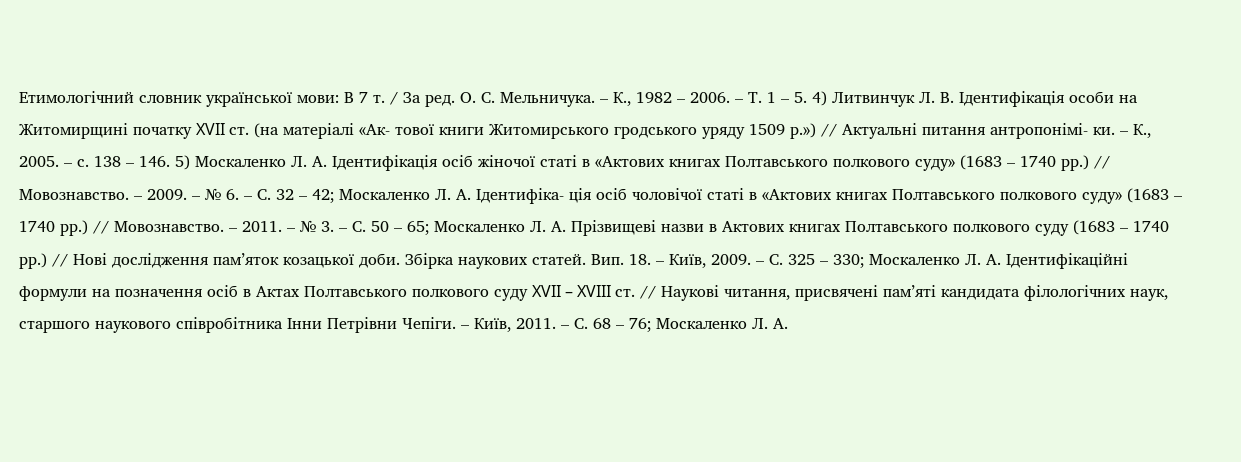Етимологічний словник української мови: В 7 т. / За ред. О. С. Мельничука. – К., 1982 – 2006. – Т. 1 – 5. 4) Литвинчук Л. В. Ідентифікація особи на Житомирщині початку XVII ст. (на матеріалі «Ак- тової книги Житомирського гродського уряду 1509 р.») // Актуальні питання антропонімі- ки. – К., 2005. – с. 138 – 146. 5) Москаленко Л. А. Ідентифікація осіб жіночої статі в «Актових книгах Полтавського полкового суду» (1683 – 1740 рр.) // Мовознавство. – 2009. – № 6. – С. 32 – 42; Москаленко Л. А. Ідентифіка- ція осіб чоловічої статі в «Актових книгах Полтавського полкового суду» (1683 – 1740 рр.) // Мовознавство. – 2011. – № 3. – С. 50 – 65; Москаленко Л. А. Прізвищеві назви в Актових книгах Полтавського полкового суду (1683 – 1740 рр.) // Нові дослідження пам’яток козацької доби. Збірка наукових статей. Вип. 18. – Київ, 2009. – С. 325 – 330; Москаленко Л. А. Ідентифікаційні формули на позначення осіб в Актах Полтавського полкового суду XVII – XVIII ст. // Наукові читання, присвячені пам’яті кандидата філологічних наук, старшого наукового співробітника Інни Петрівни Чепіги. – Київ, 2011. – С. 68 – 76; Москаленко Л. А.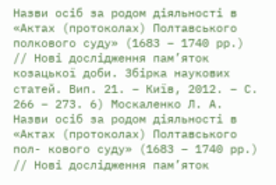Назви осіб за родом діяльності в «Актах (протоколах) Полтавського полкового суду» (1683 – 1740 рр.) // Нові дослідження пам’яток козацької доби. Збірка наукових статей. Вип. 21. – Київ, 2012. – С. 266 – 273. 6) Москаленко Л. А. Назви осіб за родом діяльності в «Актах (протоколах) Полтавського пол- кового суду» (1683 – 1740 рр.) // Нові дослідження пам’яток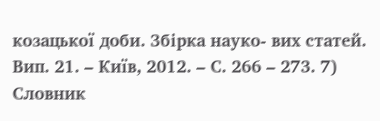козацької доби. Збірка науко- вих статей. Вип. 21. – Київ, 2012. – С. 266 – 273. 7) Словник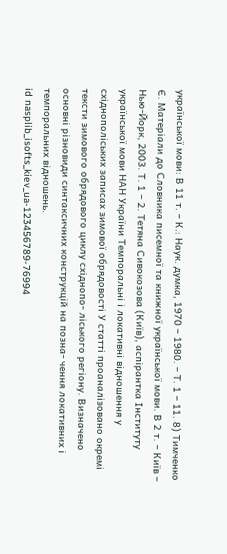української мови: В 11 т. – К.: Наук. думка, 1970 – 1980. – Т. 1 – 11. 8) Тимченко Є. Матеріали до Словника писемної та книжної української мови. В 2 т. – Київ – Нью-Йорк, 2003. Т. 1 – 2. Тетяна Сивокозова (Київ), аспірантка Інституту української мови НАН України Темпоральні і локативні відношення у східнополіських записах зимової обрядовості У статті проаналізовано окремі тексти зимового обрядового циклу східнопо- ліського регіону. Визначено основні різновиди синтаксичних конструкцій на позна- чення локативних і темпоральних відношень.
id nasplib_isofts_kiev_ua-123456789-76994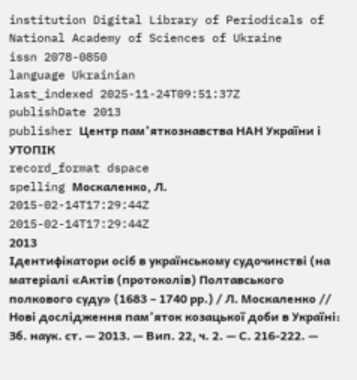institution Digital Library of Periodicals of National Academy of Sciences of Ukraine
issn 2078-0850
language Ukrainian
last_indexed 2025-11-24T09:51:37Z
publishDate 2013
publisher Центр пам’яткознавства НАН України і УТОПІК
record_format dspace
spelling Москаленко, Л.
2015-02-14T17:29:44Z
2015-02-14T17:29:44Z
2013
Ідентифікатори осіб в українському судочинстві (на матеріалі «Актів (протоколів) Полтавського полкового суду» (1683 – 1740 рр.) / Л. Москаленко // Нові дослідження пам’яток козацької доби в Україні: Зб. наук. ст. — 2013. — Вип. 22, ч. 2. — С. 216-222. —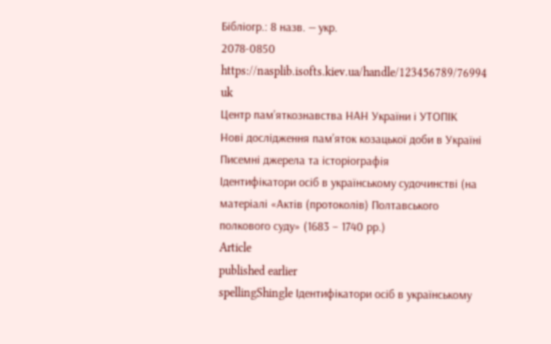Бібліогр.: 8 назв. — укр.
2078-0850
https://nasplib.isofts.kiev.ua/handle/123456789/76994
uk
Центр пам’яткознавства НАН України і УТОПІК
Нові дослідження пам’яток козацької доби в Україні
Писемні джерела та історіографія
Ідентифікатори осіб в українському судочинстві (на матеріалі «Актів (протоколів) Полтавського полкового суду» (1683 – 1740 рр.)
Article
published earlier
spellingShingle Ідентифікатори осіб в українському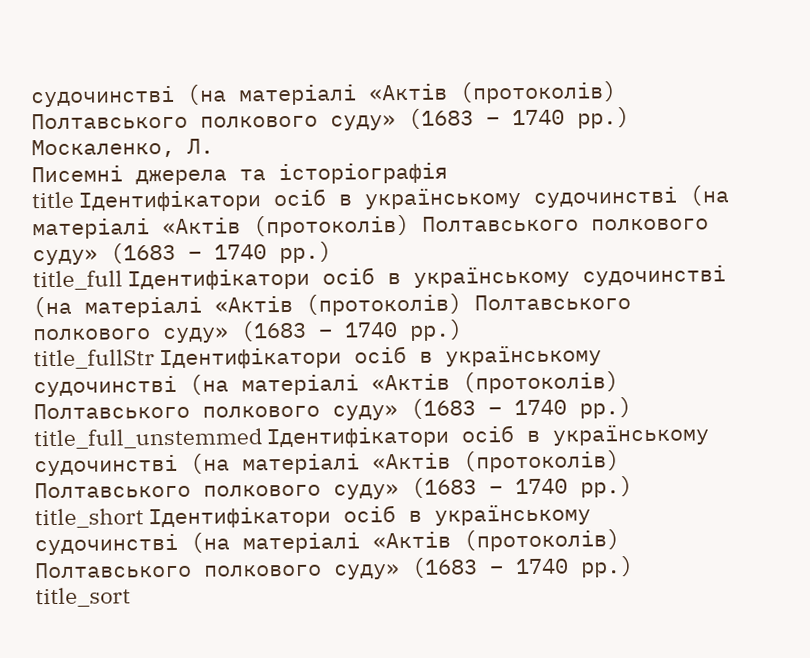судочинстві (на матеріалі «Актів (протоколів) Полтавського полкового суду» (1683 – 1740 рр.)
Москаленко, Л.
Писемні джерела та історіографія
title Ідентифікатори осіб в українському судочинстві (на матеріалі «Актів (протоколів) Полтавського полкового суду» (1683 – 1740 рр.)
title_full Ідентифікатори осіб в українському судочинстві (на матеріалі «Актів (протоколів) Полтавського полкового суду» (1683 – 1740 рр.)
title_fullStr Ідентифікатори осіб в українському судочинстві (на матеріалі «Актів (протоколів) Полтавського полкового суду» (1683 – 1740 рр.)
title_full_unstemmed Ідентифікатори осіб в українському судочинстві (на матеріалі «Актів (протоколів) Полтавського полкового суду» (1683 – 1740 рр.)
title_short Ідентифікатори осіб в українському судочинстві (на матеріалі «Актів (протоколів) Полтавського полкового суду» (1683 – 1740 рр.)
title_sort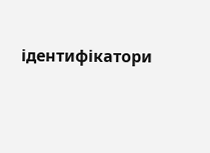ідентифікатори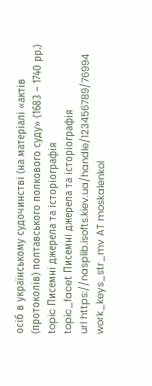осіб в українському судочинстві (на матеріалі «актів (протоколів) полтавського полкового суду» (1683 – 1740 рр.)
topic Писемні джерела та історіографія
topic_facet Писемні джерела та історіографія
url https://nasplib.isofts.kiev.ua/handle/123456789/76994
work_keys_str_mv AT moskalenkol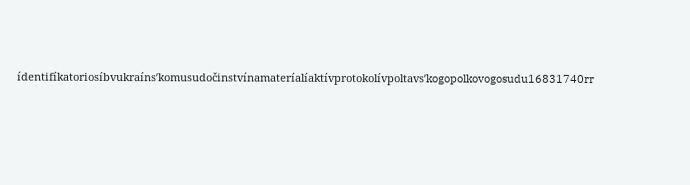ídentifíkatoriosíbvukraínsʹkomusudočinstvínamateríalíaktívprotokolívpoltavsʹkogopolkovogosudu16831740rr